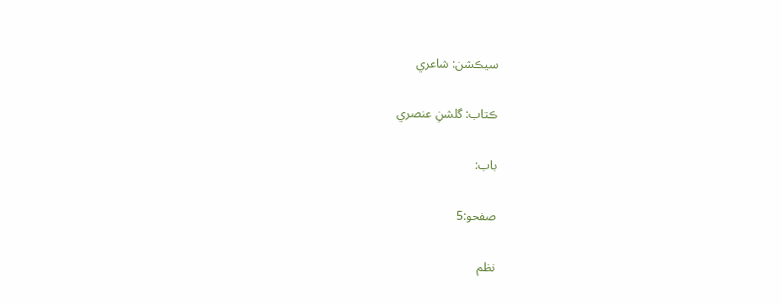سيڪشن: شاعري

ڪتاب: گلشنِ عنصري

باب:

صفحو:5

نظم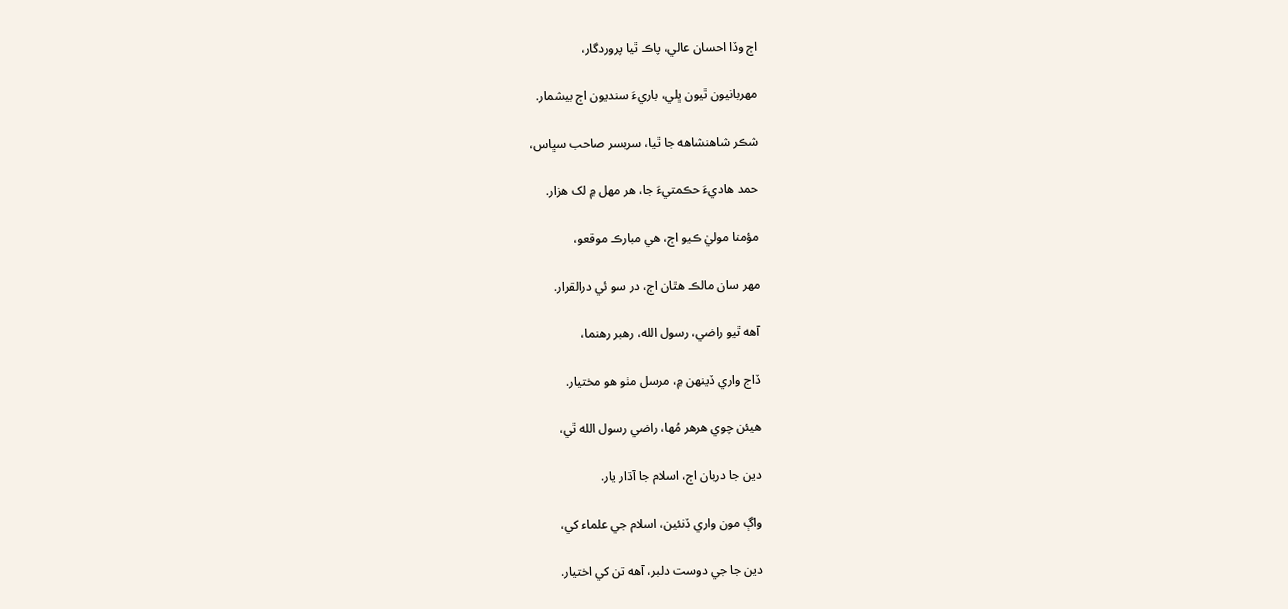اڄ وڏا احسان عالي، پاڪ ٿيا پروردگار،

مھربانيون ٿيون ڀلي، باريءَ سنديون اڄ بيشمار.

شڪر شاهنشاهه جا ٿيا، سربسر صاحب سڀاس،

حمد هاديءَ حڪمتيءَ جا، هر مھل ۾ لک هزار.

مؤمنا موليٰ ڪيو اڄ، هي مبارڪ موقعو،

مھر سان مالڪ هٿان اڄ، در سو ئي درالقرار.

آهه ٿيو راضي، رسول الله، رهبر رهنما،

ڏاج واري ڏينھن ۾، مرسل مٺو هو مختيار.

هيئن چوي هرهر مُھا، راضي رسول الله ٿي،

دين جا دربان اڄ، اسلام جا آڌار يار.

واڳ مون واري ڏنئين، اسلام جي علماء کي،

دين جا جي دوست دلبر، آهه تن کي اختيار.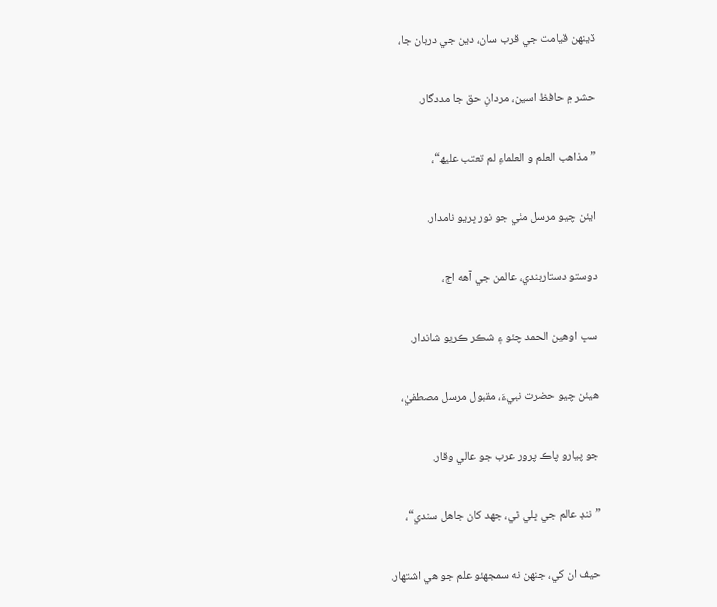ڏينھن قيامت جي قرب سان، دين جي دربان جا،

حشر ۾ حافظ اسين، مردانِ حق جا مددگار.

”مذاهب العلم و العلماءِ لم تعتب عليھ“،

ايئن چيو مرسل مٺي جو نور ڀريو نامدار.

دوستو دستاربندي، عالمن جي آهه اڄ،

سڀ اوهين الحمد چئو ۽ شڪر ڪريو شاندار.

هيئن چيو حضرت نبيءَ، مقبول مرسل مصطفيٰ،

جو پيارو پاڪ پرور عرب جو عالي وقار.

”ننڊ عالم جي ڀلي ٿي، جھد کان جاهل سندي“،

حيف ان کي، جنھن نه سمجهئو علم جو هي اشتھار.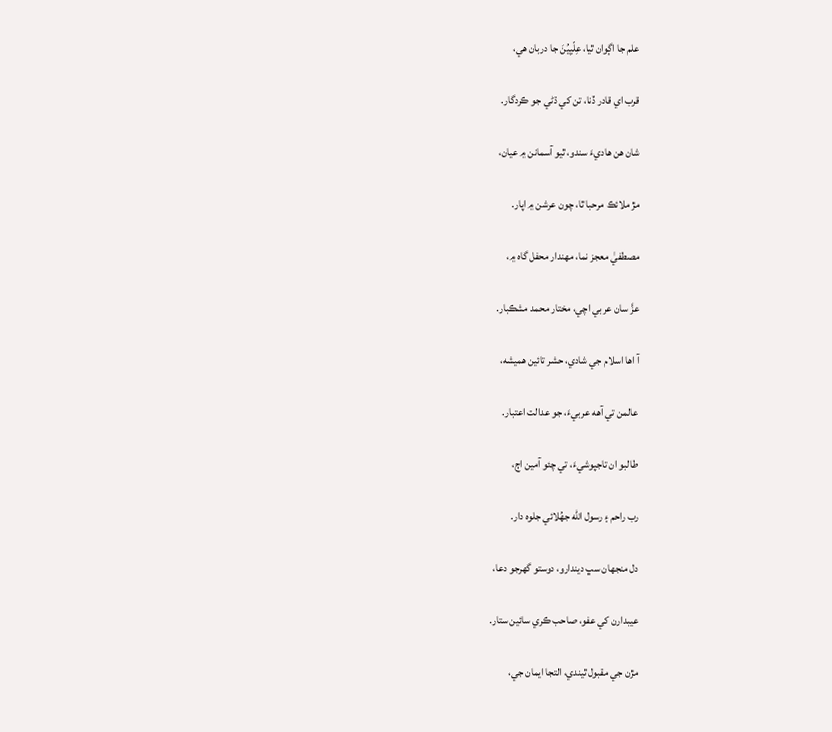علم جا اڳوان ٿيا، عِلّيِيُنَ جا دربان هي،

قرب اي قادر ڏنا، تن کي ڌڻي جو ڪردگار.

شان هن هاديءَ سندو، ٿيو آسمانن ۾ عيان،

مڙ ملائڪ مرحبا ٿا، چون عرشن ۾ اپار.

مصطفيٰ معجز نما، مھندار محفل گاه ۾،

عزَّ سان عربي اچي، مختار محمد مشڪبار.

آ اها اسلام جي شادي، حشر تائين هميشه،

عالمن تي آهه عربيءَ، جو عدالت اعتبار.

طالبو ان تاجپوشيءَ، تي چئو آمين اڄ،

رب راحم ۽ رسول الله جهُلائي جلوه دار.

دل منجهان سڀ ديندارو، دوستو گهرجو دعا،

عيبدارن کي عفو، صاحب ڪري سائين ستار.

مڙن جي مقبول ٿيندي، التجا ايمان جي،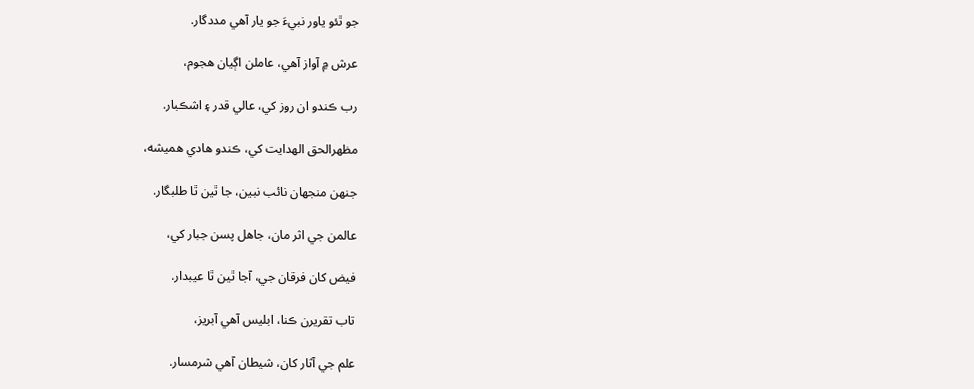جو ٿئو ياور نبيءَ جو يار آهي مددگار.

عرش ۾ آواز آهي، عاملن اڳيان هجوم،

رب ڪندو ان روز کي، عالي قدر ۽ اشڪبار.

مظھرالحق الھدايت کي، ڪندو هادي هميشه،

جنھن منجهان نائب نبين، جا ٿين ٿا طلبگار.

عالمن جي اثر مان، جاهل پسن جبار کي،

فيض کان فرقان جي، آجا ٿين ٿا عيبدار.

تاب تقريرن ڪنا، ابليس آهي آبريز،

علم جي آثار کان، شيطان آهي شرمسار.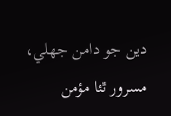دين جو دامن جهلي، مسرور ٿئا مؤمن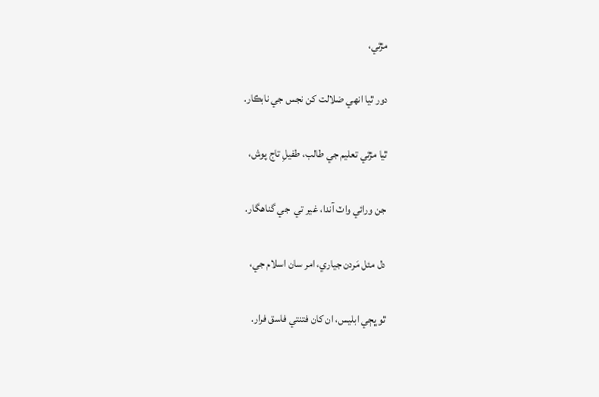مڙئي،

دور ٿيا انھي ضلالت کن نجس جي نابڪار.

ٿيا مڙئي تعليم جي طالب، طفيلِ تاج پوش،

جن ورائي واٽ آندا، غير تي  جي گناهگار.

دل مئل مَردن جياري، امر سان اسلام جي،

ٿو ڀڄي ابليس، ان کان فتنتي فاسق فرار.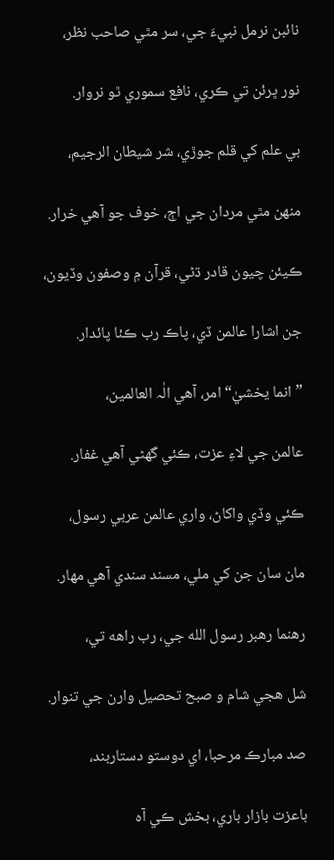نائبن نرمل نبيءَ جي، سر مٿي صاحب نظر،

نور ڀرئن تي ڪري، نافع سموري ٿو نروار.

بي علم کي قلم جوڙي، شر شيطان الرجيم،

منھن مٿي مردان جي اڄ، خوف جو آهي خرار.

ڪيئن چيون قادر ڌڻي، قرآن ۾ وصفون وڏيون،

جن اشارا عالمن ڏي، پاڪ رب ڪئا پائدار.

”انما يخشيٰ“ امر، آهي الٰہ العالمين،

عالمن جي لاءِ عزت، ڪئي گهڻي آهي غفار.

ڪئي وڏي واکاڻ، واري عالمن عربي رسول،

مان سان جن کي ملي، مسند سندي آهي مھار.

رهنما رهبر رسول الله جي، رب راهه تي،

شل هجي شام و صبح تحصيل وارن جي تنوار.

صد مبارڪ مرحبا، اي دوستو دستاربند،

باعزت بازار باري، بخش ڪي آه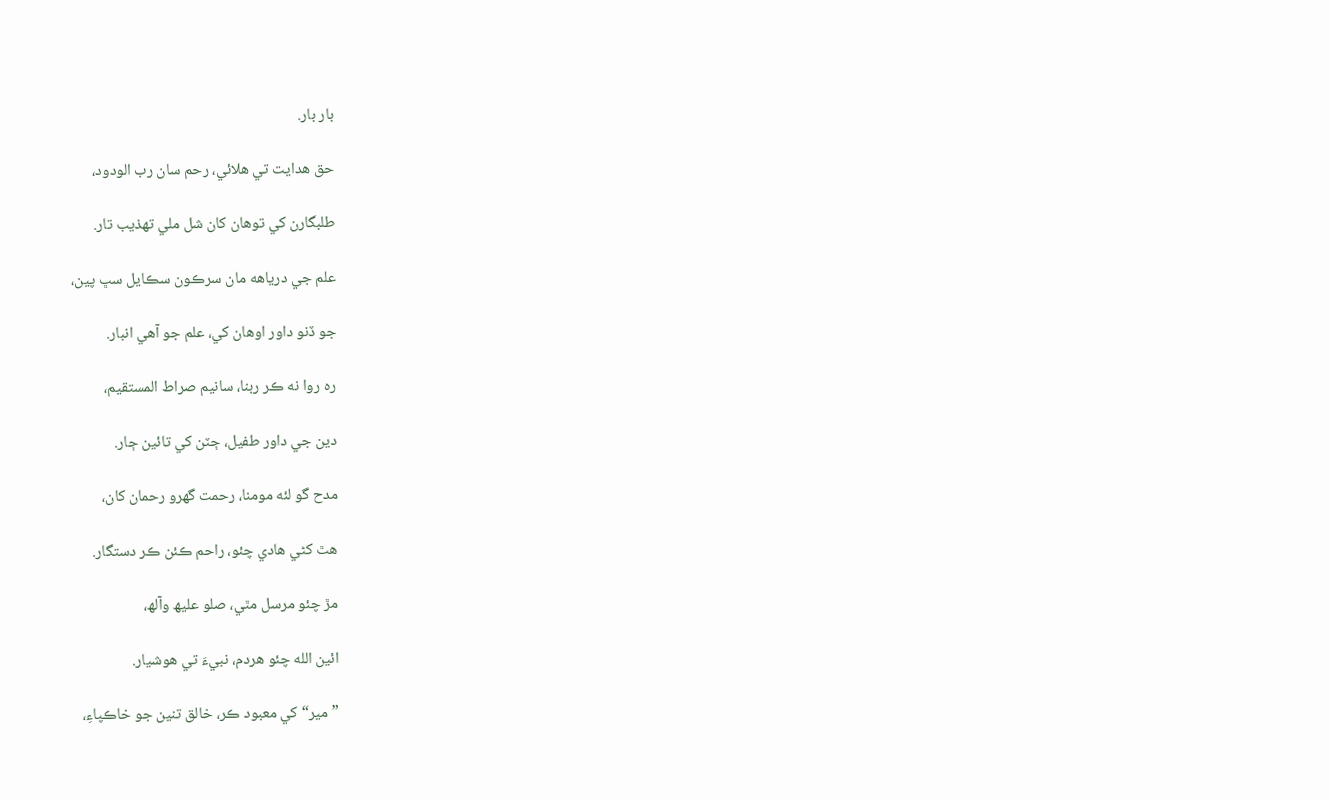بار بار.

حق هدايت تي هلائي، رحم سان رب الودود،

طلبگارن کي توهان کان شل ملي تھذيب تار.

علم جي درياهه مان سرڪون سڪايل سڀ پين،

جو ڏنو داور اوهان کي، علم جو آهي انبار.

ره روا نه ڪر ربنا، سانيم صراط المستقيم،

دين جي داور طفيل، ڄٽن کي تائين ڄار.

مدح گو لئه مومنا، رحمت گهرو رحمان کان،

هٿ کڻي هادي چئو، راحم ڪئن ڪر دستگار.

مڙ چئو مرسل مٿي، صلو عليھ وآلھ،

ائين الله چئو هردم، نبيءَ تي هوشيار.

”مير“ کي معبود ڪر، خالق تنين جو خاڪپاءِ،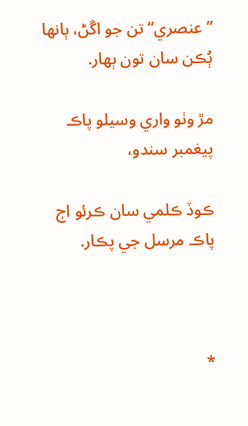”عنصري“ تن جو اڱڻ، ٻانھا ٻُڪن سان تون ٻھار.

مڙ وٺو واري وسيلو پاڪ پيغمبر سندو،

ڪوڏ ڪلمي سان ڪرئو اڄ پاڪ مرسل جي پڪار.



*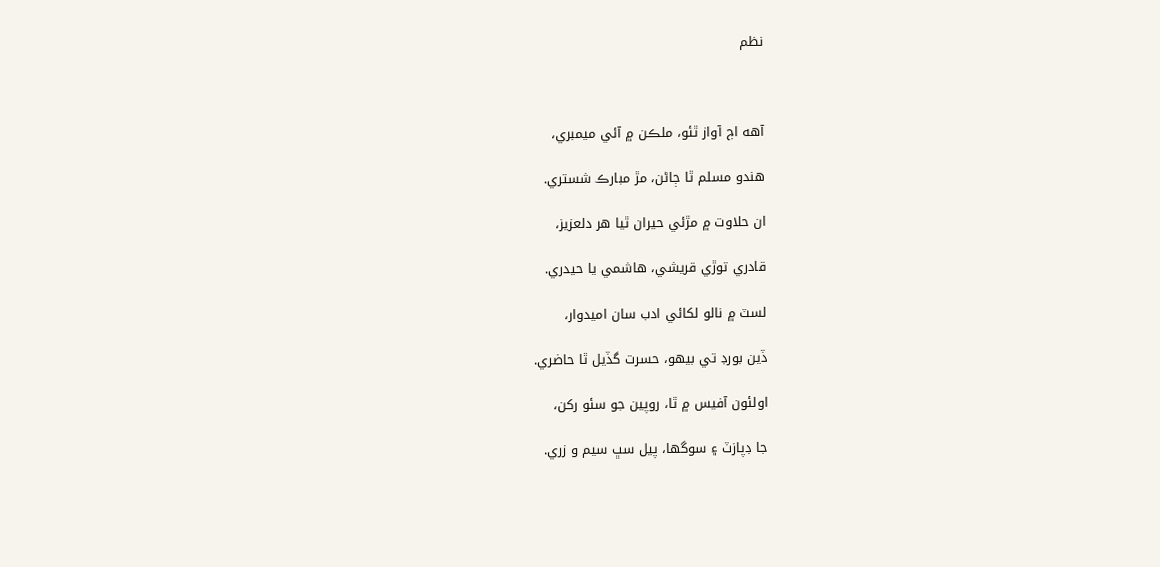نظم



آهه اڄ آواز ٿئو، ملڪن ۾ آئي ميمبري،

هندو مسلم ٿا ڄاڻن، مڙ مبارڪ شستري.

ان حلاوت ۾ مڙئي حيران ٿيا هر دلعزيز،

قادري توڙي قريشي، هاشمي يا حيدري.

لسٽ ۾ نالو لکائي ادب سان اميدوار،

ڏين بورڊ تي بيھو، حسرت گڏيل ٿا حاضري.

اولئون آفيس ۾ ٿا، روپين جو سئو رکن،

جا ڊپازٽ ۽ سوگها، پيل سڀ سيم و زري.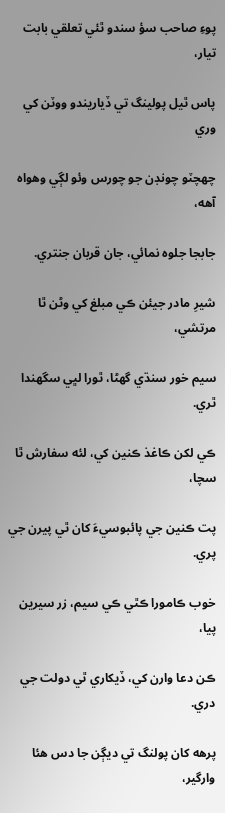پوءِ صاحب سؤ سندو ٿئي تعلقي بابت تيار،

پاس ٿيل پولينگ تي ڏياريندو ووٽن کي وري

چھچٽو چونڊن جو چورس وئو لڳي وهواه آهه،

جابجا جلوه نمائي، جان قربان جنتري.

شيرِ مادر جيئن ڪي مبلغ کي وڻن ٿا مرتشي،

سيم خور سنڌي گهڻا، ٿورا لڀي سگهندا ٿري.

ڪي لکن ڪاغذ ڪنين کي، لئه سفارش ٿا سچا،

پت ڪنين جي پائبوسيءَ کان ٿي پيرن جي پري.

خوب ڪامورا ڪٿي ڪي سيم، زر سيرين پيا،

ڪن دعا وارن کي، ڏيکاري ٿي دولت جي دري.

پرهه کان پولنگ تي ديڳن جا دس هئا وارگير،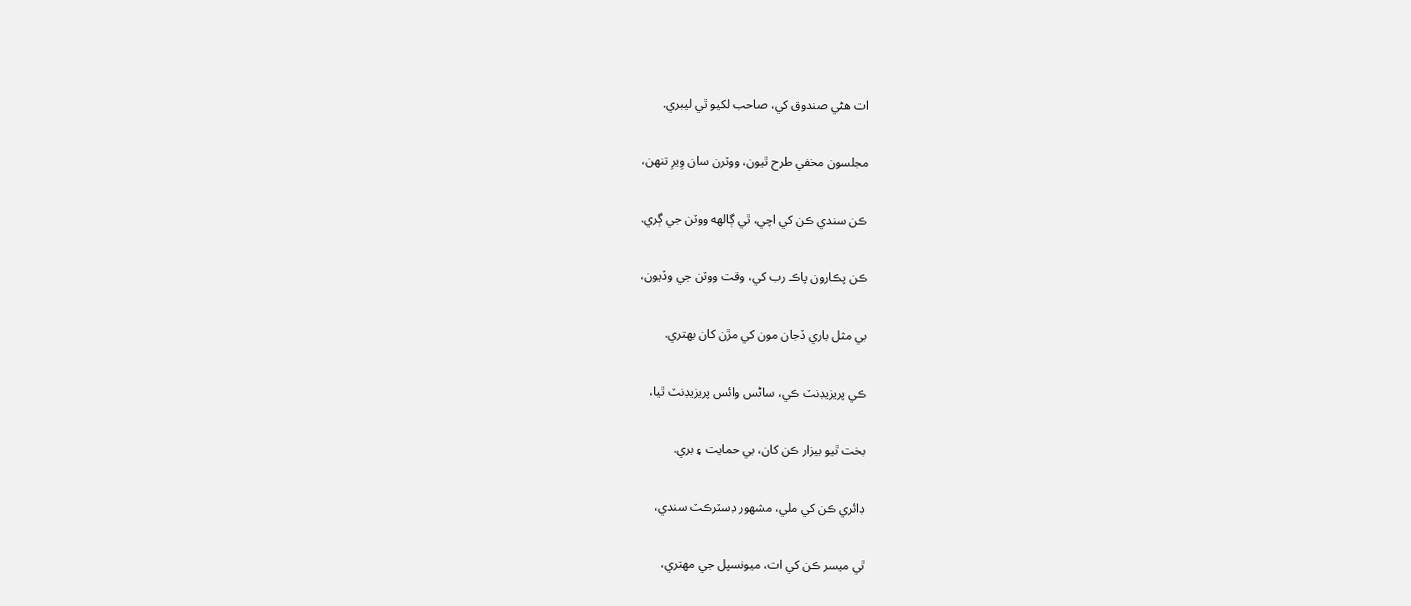ات هڻي صندوق کي، صاحب لکيو ٿي ليبري.

مجلسون مخفي طرح ٿيون، ووٽرن سان وِيرِ تنھن،

ڪن سندي ڪن کي اچي، ٿي ڳالھه ووٽن جي ڳري.

ڪن پڪارون پاڪ رب کي، وقت ووٽن جي وڏيون،

بي مثل باري ڏجان مون کي مڙن کان بھتري.

ڪي پريزيڊنٽ ڪي، ساڻس وائس پريزيڊنٽ ٿيا،

بخت ٿيو بيزار ڪن کان، بي حمايت ۽ بري.

ڊائري ڪن کي ملي، مشھور ڊسٽرڪٽ سندي،

ٿي ميسر ڪن کي ات، ميونسپل جي مھتري،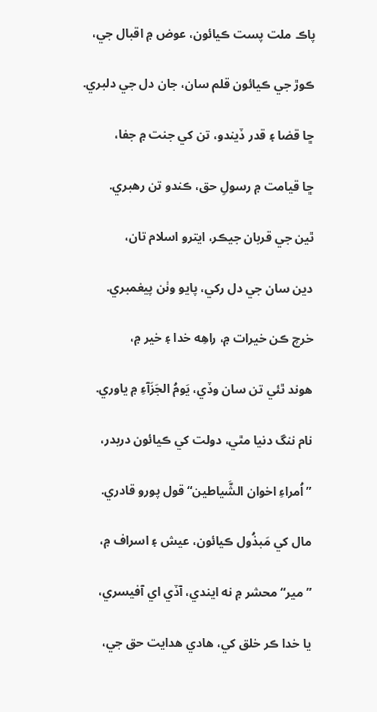پاڪ ملت پست ڪيائون، عوض ۾ اقبال جي،

ڪوڙ جي ڪيائون قلم سان، جان دل جي دلبري.

ڇا قضا ۽ قدر ڏيندو، تن کي جنت ۾ جفا،

ڇا قيامت ۾ رسولِ حق، ڪندو تن رهبري.

ٿين جي قربان جيڪر، ايترو اسلام تان،

دين سان جي دل رکي، پايو وٺن پيغمبري.

خرچ ڪن خيرات ۾، راهِه خدا ۽ خير ۾،

هوند ٿئي تن سان وڏي، يَومُ الجَزَآءِ ۾ ياوري.

نام ننگ دنيا مٿي، دولت کي ڪيائون دربدر،

”اُمراءِ اخوان الشَّياطين“ قول پورو قادري.

مال کي مَبذُول ڪيائون، عيش ۽ اسراف ۾،

”مير“ محشر ۾ نه ايندي، آڏي اي آفيسري،

يا خدا ڪر خلق کي، هادي هدايت حق جي،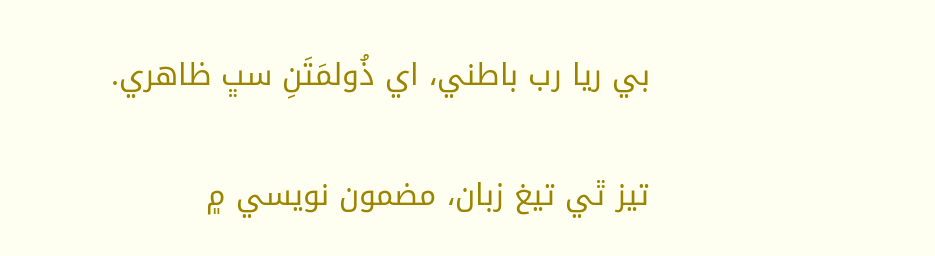بي ريا رب باطني، اي ذُولمَتَنِ سڀ ظاهري.

تيز ٿي تيغ زبان، مضمون نويسي ۾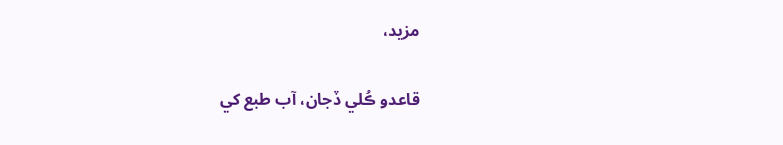مزيد،

قاعدو ڪُلي ڏجان، آب طبع کي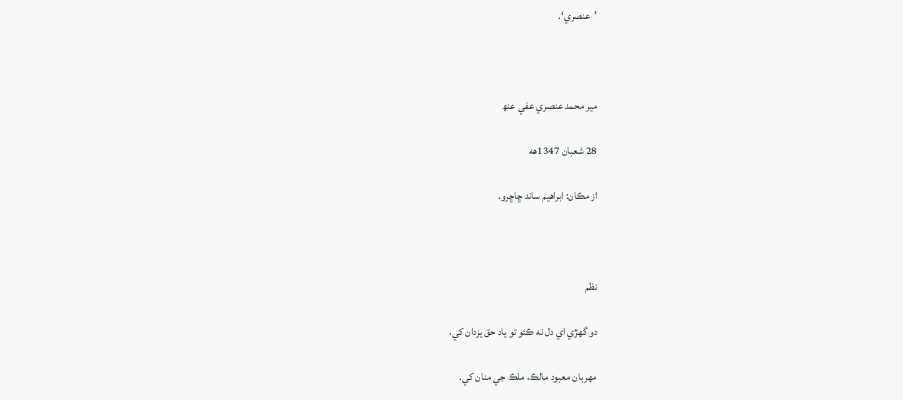’عنصري‘.



مير محمد عنصري عفي عنھ

28 شعبان 1347هه

از مڪان: ابراهيم ساند ڇاڇرو.



نظم

دو گهڙي اي دل نه ڪئو تو ياد حق يزدان کي،

مھربان معبود مالڪ، ملڪ جي منان کي.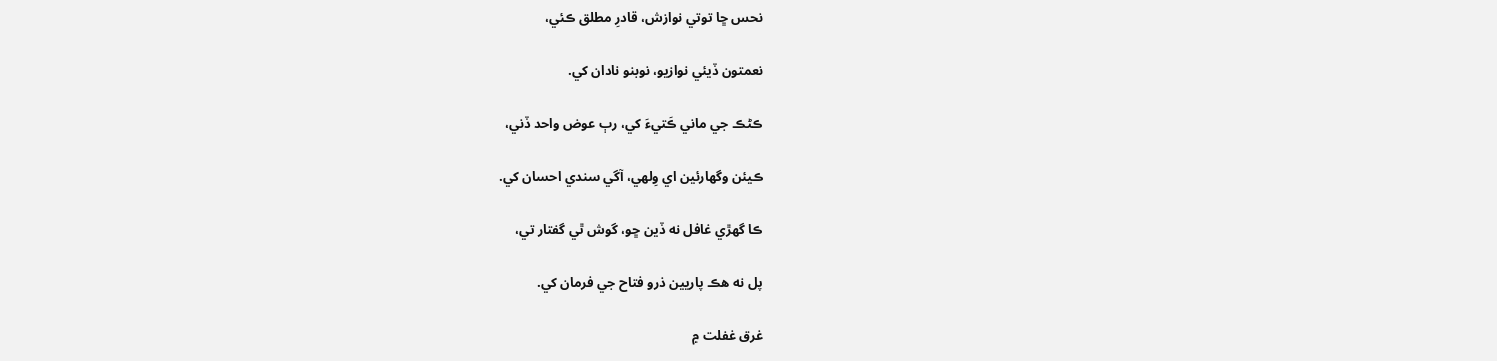نحس ڇا توتي نوازش، قادرِ مطلق ڪئي،

نعمتون ڏيئي نوازيو، نوبنو نادان کي.

ڪڻڪ جي ماني ڪَتيءَ کي، رٻ عوض واحد ڏني،

ڪيئن وگهارئين اي وِلھي، آگي سندي احسان کي.

ڪا گهڙي غافل نه ڏين ڇو، گوش ٿي گفتار تي،

پل نه هڪ پاريين ذرو فتاح جي فرمان کي.

غرق غفلت ۾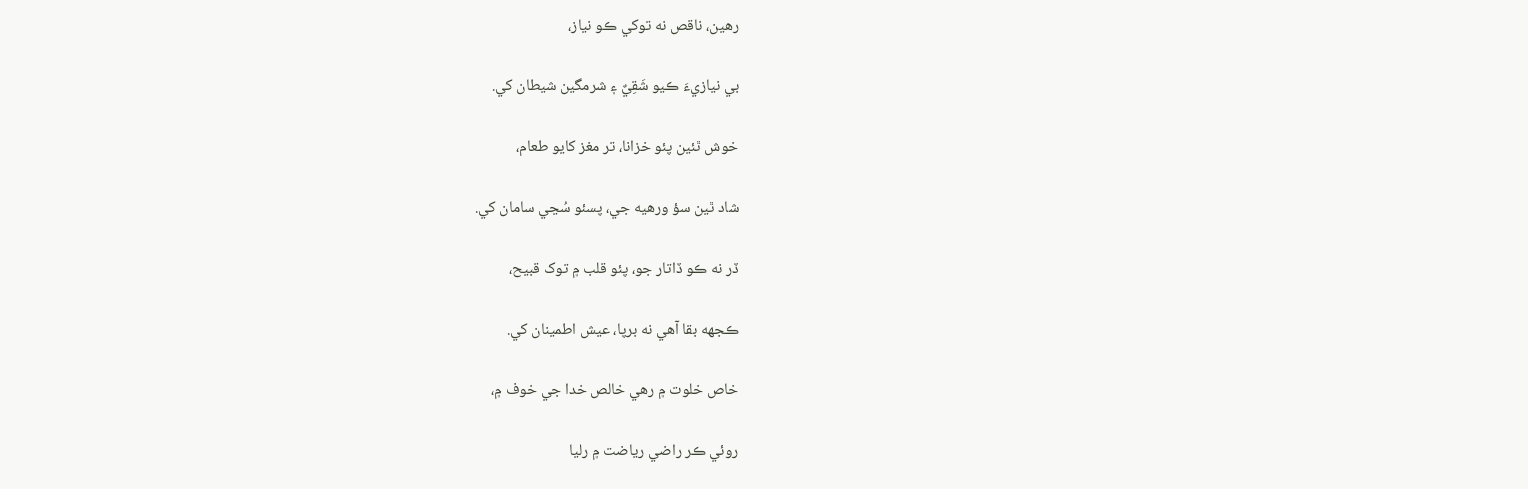رهين، ناقص نه توکي ڪو نياز،

بي نيازيءَ ڪيو شَقِيٌ ۽ شرمگين شيطان کي.

خوش ٿئين پئو خزانا، تر مغز کايو طعام،

شاد ٿين سؤ ورهيه جي، پسئو سُڃي سامان کي.

ڏر نه ڪو ڏاتار جو، پئو قلب ۾ توک قبيح،

ڪجهه بقا آهي نه برپا، عيش اطمينان کي.

خاص خلوت ۾ رهي خالص خدا جي خوف ۾،

روئي ڪر راضي رياضت ۾ رليا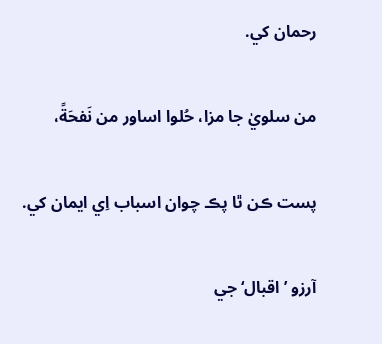رحمان کي.

من سلويٰ جا مزا، حُلوا اساور من نَفحَةً،

پست ڪن ٿا پڪ چوان اسباب اِي ايمان کي.

آرزو ’اقبال‘ جي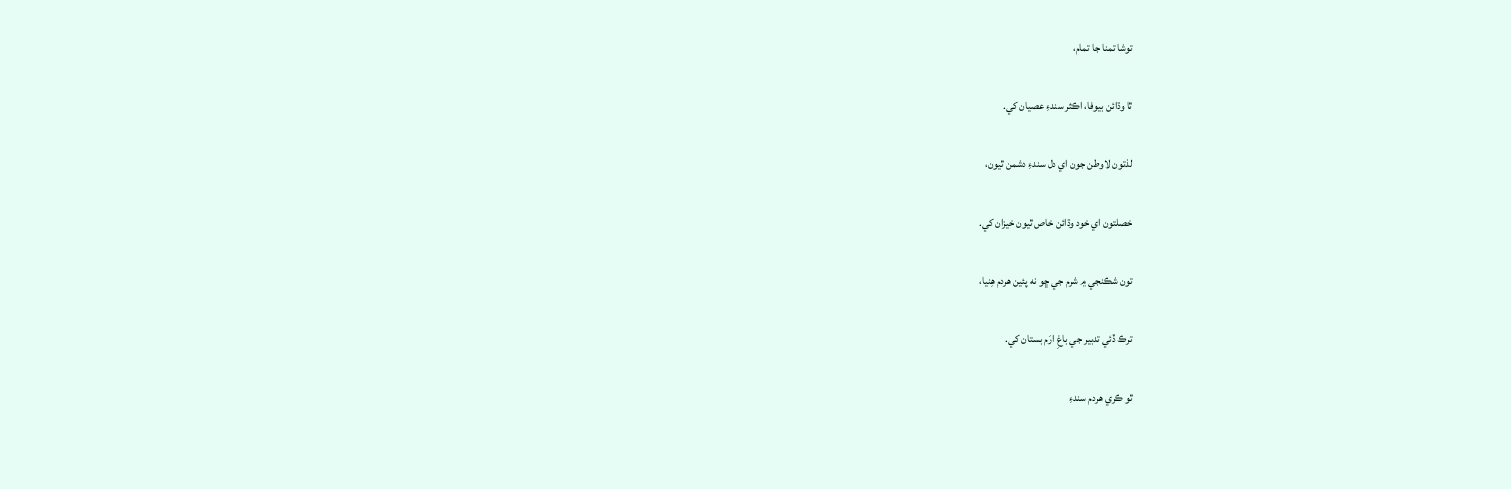توشا تمنا جا تمام،

ٿا وڌائن بيوفا، اڪثر سندءِ عصيان کي.

لذتون لاوطن جون اي دل سندءِ دشمن ٿيون،

خصلتون اي خود وڌائن خاص ٿيون خيزان کي.

تون شڪنجي ۾ شرم جي ڇو نه پئين هردم هِنيا،

ترڪ ڏئي تدبير جي باغِ ارَم بستان کي.

ٿو ڪري هردم سندءِ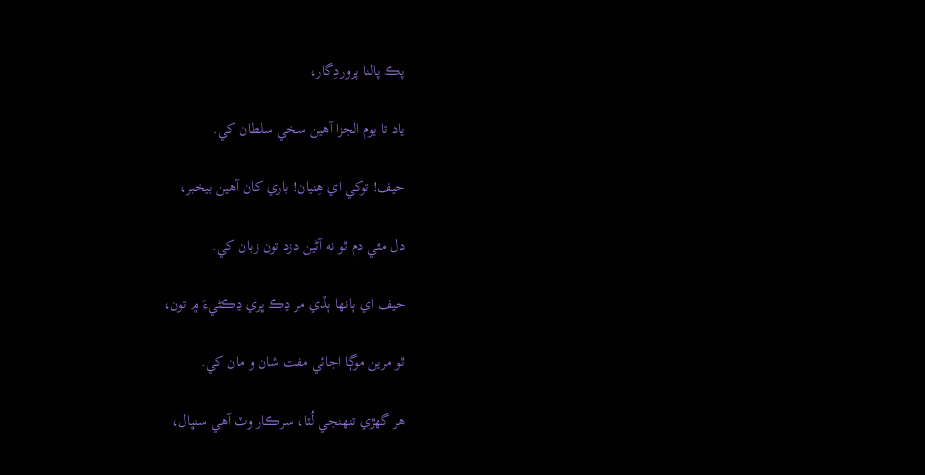پڪ پالنا پروردِگار،

ياد تا يوم الجزا آهين سخي سلطان کي.

حيف! توکي اي هِنيان! باري کان آهين بيخبر،

دل مٿي دم ٿو نه آڻين دزد تون زبان کي.

حيف اي ٻانھا ٻڏي مر ڍڪ ڀري ڍڪڻيءَ ۾ تون،

ٿو مرين موڳا اجائي مفت شان و مان کي.

هر گهڙي تنھنجي لُٽا، سرڪار وٽ آهي سنڀال،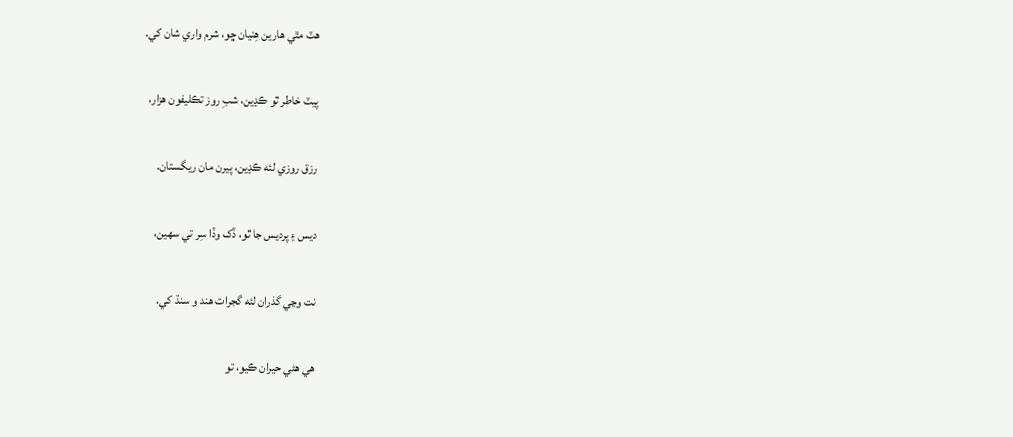هٽ مٿي هارين هِنيان ڇو، شرم واري شان کي.

پيٽ خاطر ٿو ڪڍين، شبِ روز تڪليفون هزار،

رزق روزي لئه ڪڍين، پيرن مان ريگستان.

ديس ۽ پرديس جا ٿو، ڏک وڏا سِر تي سھين،

نت وڃي گذران لئه گجرات هند و سنڌ کي.

هي هڻي حيران ڪيو، تو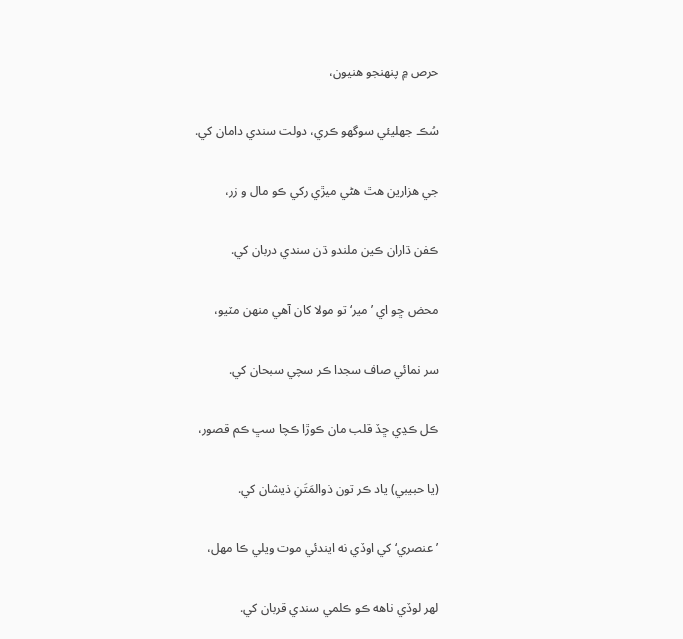حرص ۾ پنھنجو هنيون،

سُڪ جهليئي سوگهو ڪري، دولت سندي دامان کي.

جي هزارين هٿ هڻي ميڙي رکي ڪو مال و زر،

ڪفن ڌاران ڪين ملندو ڌن سندي دربان کي.

محض ڇو اي ’مير‘ تو مولا کان آهي منھن مٽيو،

سر نمائي صاف سجدا ڪر سچي سبحان کي.

ڪل ڪڍي ڇڏ قلب مان ڪوڙا ڪچا سڀ ڪم قصور،

(يا حبيبي) ياد ڪر تون ذوالمَتَنِ ذيشان کي.

’عنصري‘ کي اوڏي نه ايندئي موت ويلي ڪا مھل،

لھر لوڏي ناهه ڪو ڪلمي سندي قربان کي.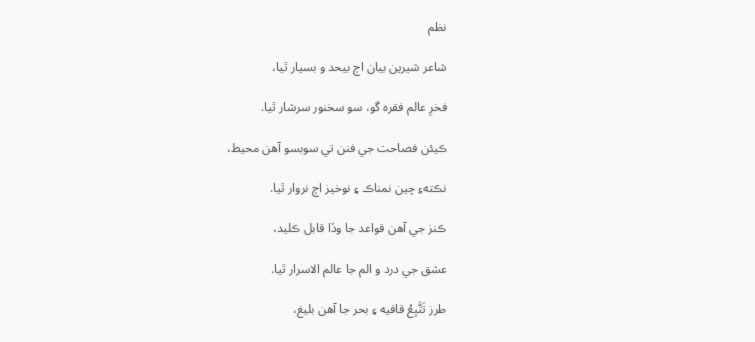نظم

شاعر شيرين بيان اڄ بيحد و بسيار ٿيا،

فخرِ عالم فقره گو، سو سخنور سرشار ٿيا.

ڪيئن فصاحت جي فنن تي سوبسو آهن محيط،

نڪتهءِ چين نمناڪ ۽ نوخيز اڄ نروار ٿيا.

ڪنز جي آهن قواعد جا وڏا قابل ڪليد،

عشق جي درد و الم جا عالم الاسرار ٿيا.

طرز تَتَّبِعُ قافيه ۽ بحر جا آهن بليغ،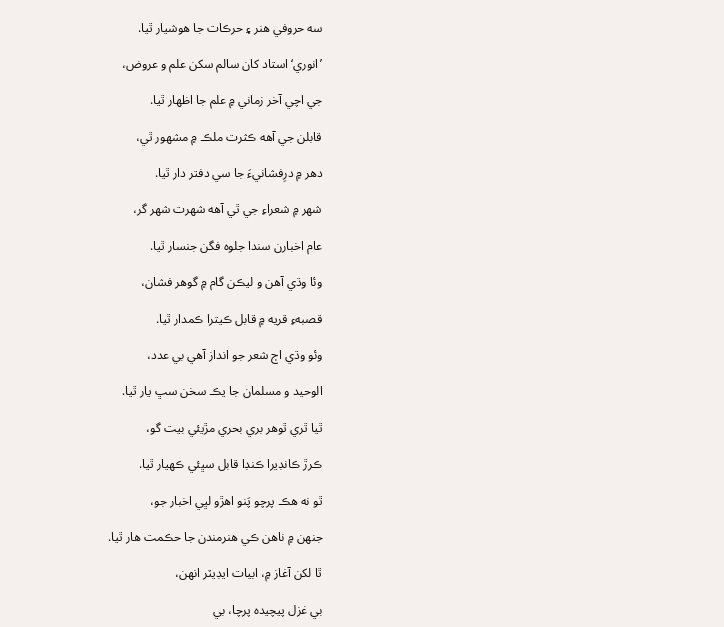سه حروفي هنر ۽ حرڪات جا هوشيار ٿيا.

’انوري‘ استاد کان سالم سکن علم و عروض،

جي اچي آخر زماني ۾ علم جا اظھار ٿيا.

قابلن جي آهه ڪثرت ملڪ ۾ مشھور ٿي،

دهر ۾ درِفشانيءَ جا سي دفتر دار ٿيا.

شھر ۾ شعراءِ جي ٿي آهه شھرت شھر گر،

عام اخبارن سندا جلوه فگن جنسار ٿيا.

وئا وڌي آهن و ليڪن گام ۾ گوهر فشان،

قصبهءِ قريه ۾ قابل ڪيترا ڪمدار ٿيا.

وئو وڌي اڄ شعر جو انداز آهي بي عدد،

الوحيد و مسلمان جا يڪ سخن سڀ يار ٿيا.

ٿيا ٿري ٿوهر بري بحري مڙيئي بيت گو،

ڪرڙ ڪانڊيرا ڪنڊا قابل سڀئي ڪھيار ٿيا.

ٿو نه هڪ پرچو پَنو اهڙو لڀي اخبار جو،

جنھن ۾ ناهن ڪي هنرمندن جا حڪمت هار ٿيا.

ٿا لکن آغاز ۾، ابيات ايڊيٽر انھن،

بي غزل پيچيده پرچا، بي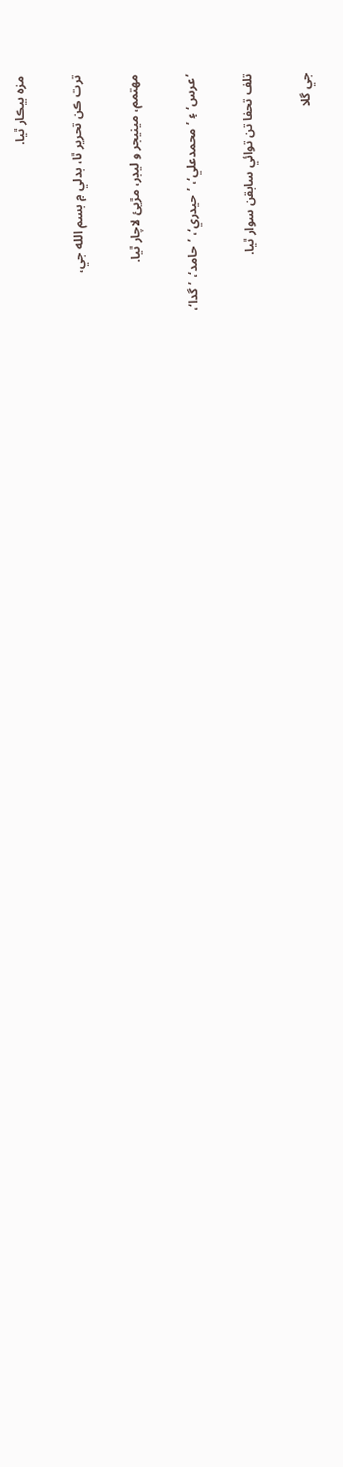مزه بيڪار ٿيا.

ترت ڪن تحرير ٿا، بدلي ۾ بسم الله جي،

مھتمم، مينيجر و ليڊر، مڙيئ لاچار ٿيا.

’عرس‘ ۽ ’محمدعلي‘، ’حيدري‘، ’حامد‘، ’گدا‘،

تلف تحفا تن توائي سابقن سوار ٿيا.

جي گلا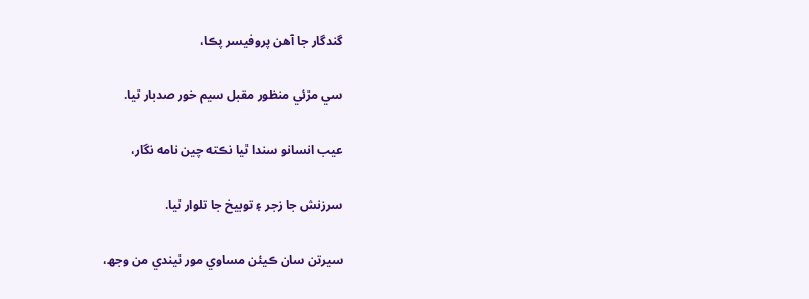گندگار جا آهن پروفيسر پڪا،

سي مڙئي منظور مقبل سيم خور صدبار ٿيا.

عيب انسانو سندا ٿيا نڪته چين نامه نگار،

سرزنش جا زجر ۽ توبيخ جا تلوار ٿيا.

سيرتن سان ڪيئن مساوي مور ٿيندي من وجھ،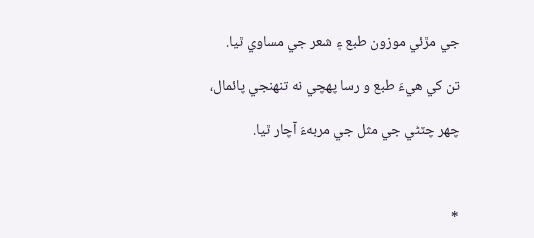جي مڙئي موزون طبع ۽ شعر جي مساوي ٿيا.

تن کي هيءَ طبع و رسا پھچي نه تنھنجي پائمال،

چھر چٽڻي جي مثل جي مربهءَ آچار ٿيا.



*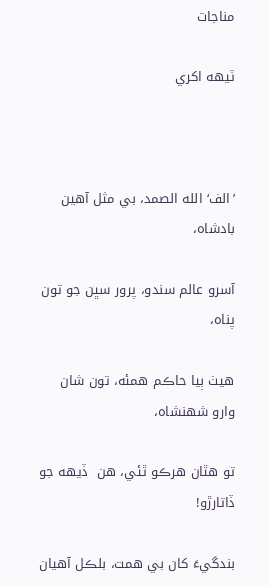مناجات

ٽيهه اکري



’الف‘ الله الصمد، بي مثل آهين بادشاه،

آسرو عالم سندو، پرور سڀن جو تون پناه،

هيٺ ٻيا حاڪم همئه، تون شان وارو شھنشاه،

تو هٿان هرڪو ٿئي، هن  ڏيھه جو ڏاتارڙو!

بندگيءَ کان بي همت، بلڪل آهيان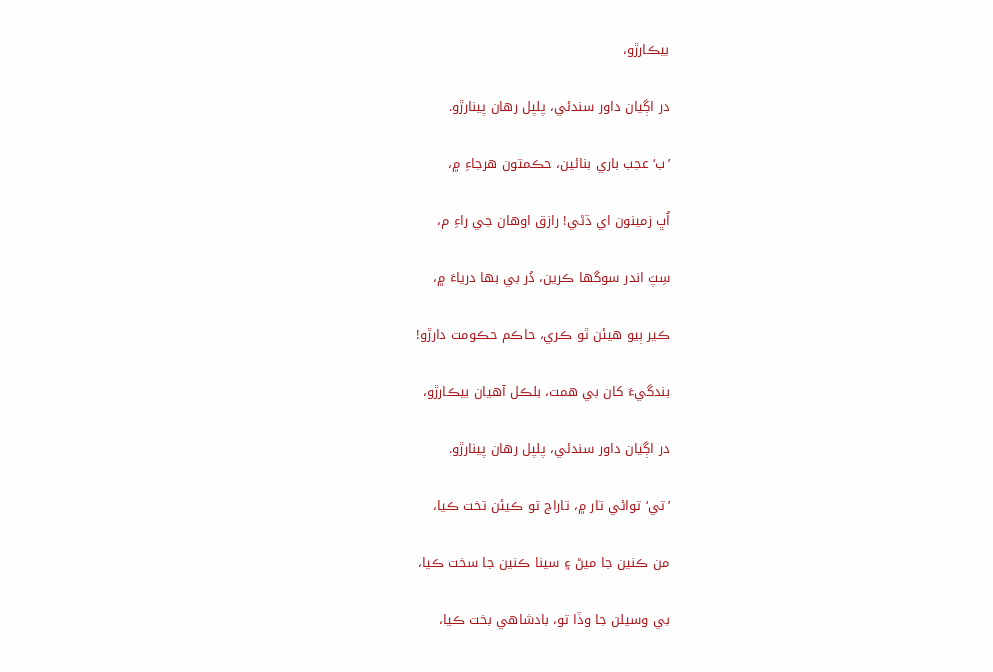بيڪارڙو،

در اڳيان داور سندئي، پلپل رهان پينارڙو.

’ب‘ عجب باري بنائين، حڪمتون هرجاءِ ۾،

اُڀ زمينون اي ڌڻي! رازق اوهان جي راءِ م،

سِپَ اندر سوگها ڪرين، دُر بي بھا درياءَ ۾،

ڪير ٻيو هيئن ٿو ڪري، حاڪم حڪومت دارڙو!

بندگيءَ کان بي همت، بلڪل آهيان بيڪارڙو،

در اڳيان داور سندئي، پلپل رهان پينارڙو.

’تي‘ توائي تار ۾، تاراج تو ڪيئن تخت ڪيا،

من ڪنين جا ميڻ ۽ سينا ڪنين جا سخت ڪيا،

بي وسيلن جا وڏا تو، بادشاهي بخت ڪيا،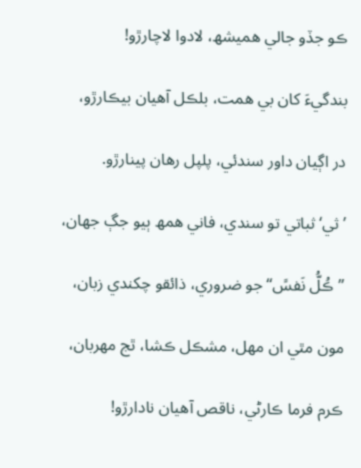ڪو جڏو جالي هميشھ، لادوا لاچارڙو!

بندگيءَ کان بي همت، بلڪل آهيان بيڪارڙو،

در اڳيان داور سندئي، پلپل رهان پينارڙو.

’ثي‘ ثباتي تو سندي، فاني همھ ٻيو جڳ جھان،

”ڪُلُّ نَفسً“ جو ضروري، ذائقو چکندي زبان،

مون مٿي ان مھل، مشڪل ڪشا، ٿج مھربان،

ڪرم فرما ڪارڻي، ناقص آهيان نادارڙو!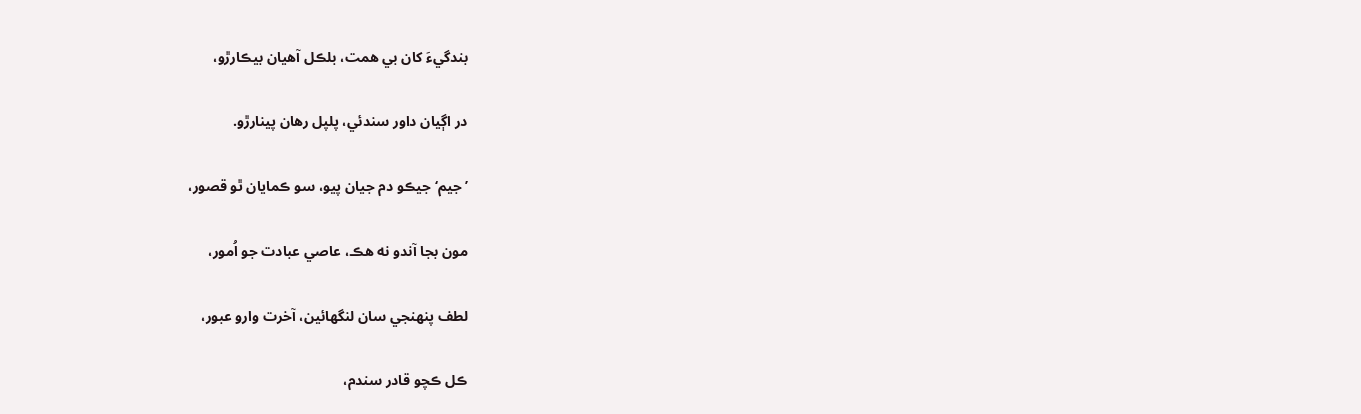بندگيءَ کان بي همت، بلڪل آهيان بيڪارڙو،

در اڳيان داور سندئي، پلپل رهان پينارڙو.

’جيم‘ جيڪو دم جيان پيو، سو ڪمايان ٿو قصور،

مون بجا آندو نه هڪ، عاصي عبادت جو اُمور،

لطف پنھنجي سان لنگهائين، آخرت وارو عبور،

ڪل ڪچو قادر سندم،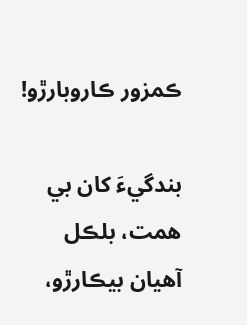ڪمزور ڪاروبارڙو!

بندگيءَ کان بي همت، بلڪل آهيان بيڪارڙو،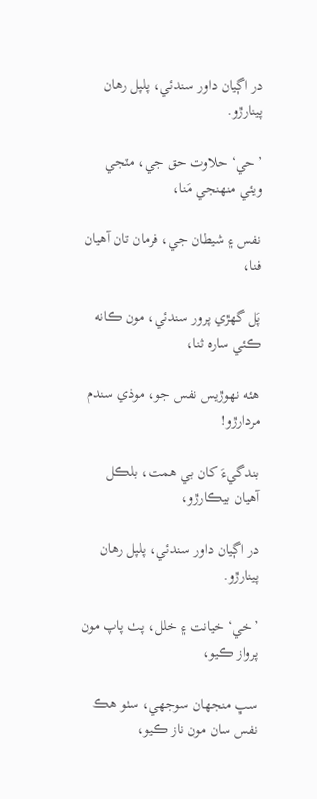در اڳيان داور سندئي، پلپل رهان پينارڙو.

’حي‘ حلاوت حق جي، مٽجي ويئي منھنجي مَنا،

نفس ۽ شيطان جي، فرمان تان آهيان فنا،

پَل گهڙي پرور سندئي، مون ڪانه ڪئي ساره ثنا،

هئه نھوڙيس نفس جو، موذي سندم مردارڙو!

بندگيءَ کان بي همت، بلڪل آهيان بيڪارڙو،

در اڳيان داور سندئي، پلپل رهان پينارڙو.

’خي‘ خيانت ۽ خلل، پٺ پاپ مون پرواز ڪيو،

سڀ منجهان سوجهي، سٺو هڪ نفس سان مون ناز ڪيو،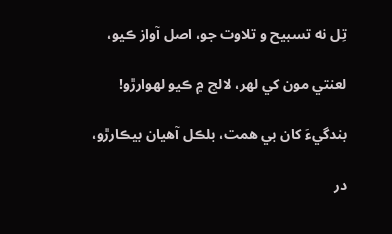تِل نه تسبيح و تلاوت جو، اصل آواز ڪيو،

لعنتي مون کي لھر، لالچ ۾ ڪيو لھوارڙو!

بندگيءَ کان بي همت، بلڪل آهيان بيڪارڙو،

در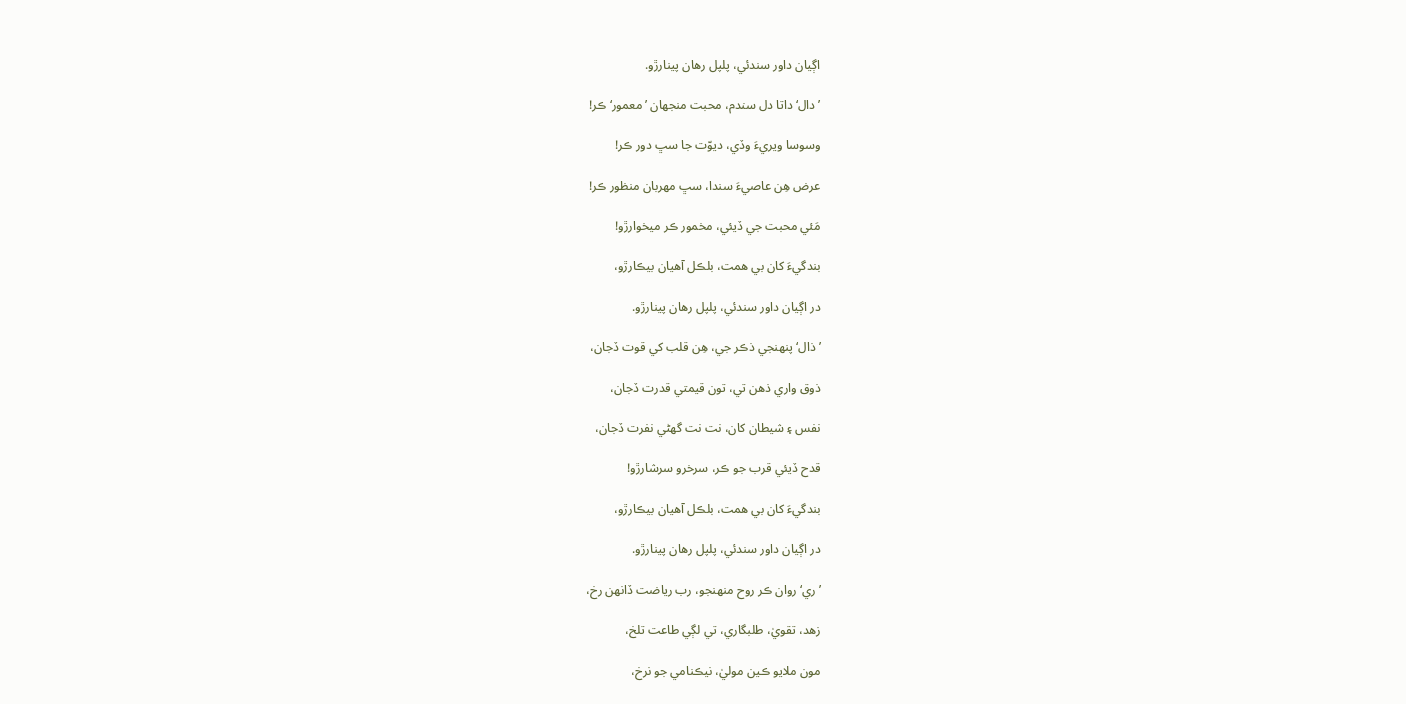اڳيان داور سندئي، پلپل رهان پينارڙو.

’دال‘ داتا دل سندم، محبت منجهان ’معمور‘ ڪر!

وسوسا ويريءَ وڏي، ديوّت جا سڀ دور ڪر!

عرض هِن عاصيءَ سندا، سڀ مھربان منظور ڪر!

مَئي محبت جي ڏيئي، مخمور ڪر ميخوارڙو!

بندگيءَ کان بي همت، بلڪل آهيان بيڪارڙو،

در اڳيان داور سندئي، پلپل رهان پينارڙو.

’ذال‘ پنھنجي ذڪر جي، هِن قلب کي قوت ڏجان،

ذوق واري ذهن تي، تون قيمتي قدرت ڏجان،

نفس ۽ شيطان کان، نت نت گهڻي نفرت ڏجان،

قدح ڏيئي قرب جو ڪر، سرخرو سرشارڙو!

بندگيءَ کان بي همت، بلڪل آهيان بيڪارڙو،

در اڳيان داور سندئي، پلپل رهان پينارڙو.

’ري‘ روان ڪر روح منھنجو، رب رياضت ڏانھن رخ،

زهد، تقويٰ، طلبگاري، تي لڳي طاعت تلخ،

مون ملايو ڪين موليٰ، نيڪنامي جو نرخ،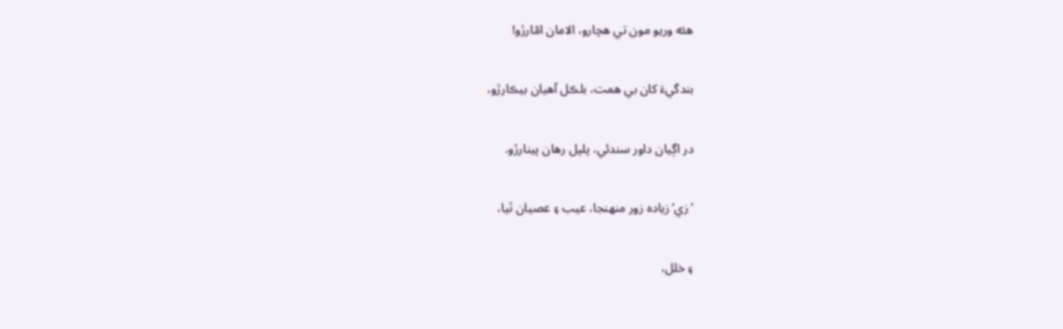هئه وريو مون تي هچارو، الامان امّارڙو!

بندگيءَ کان بي همت، بلڪل آهيان بيڪارڙو،

در اڳيان داور سندئي، پلپل رهان پينارڙو.

’زي‘ زياده زور منھنجا، عيب ۽ عصيان ٿيا،

۽ خلل،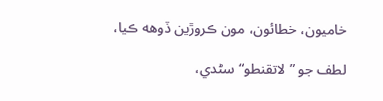خاميون، خطائون، مون ڪروڙين ڏوهه ڪيا،

لطف جو ”لاتقنطو“ سڻدي،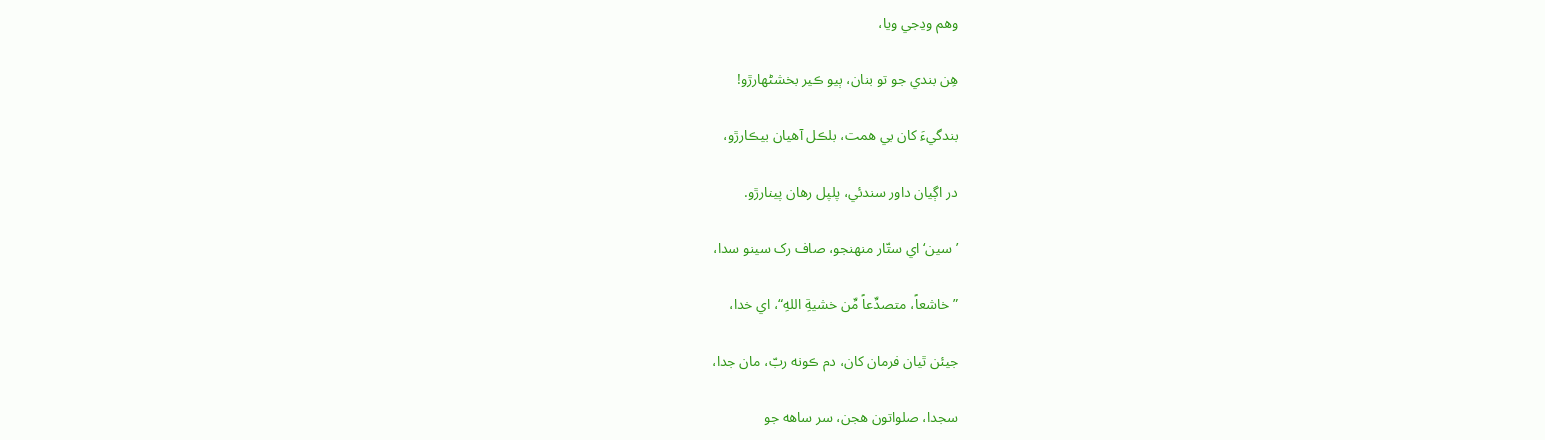وهم وڍجي ويا،

هِن بندي جو تو بنان، ٻيو ڪير بخشڻھارڙو!

بندگيءَ کان بي همت، بلڪل آهيان بيڪارڙو،

در اڳيان داور سندئي، پلپل رهان پينارڙو.

’سين‘ اي ستّار منھنجو، صاف رک سينو سدا،

”خاشعاً، متصدِّعاً مِّن خشيةِ اللهِ“، اي خدا،

جيئن ٿيان فرمان کان، دم ڪونه ربّ، مان جدا،

سجدا، صلواتون هجن، سر ساهه جو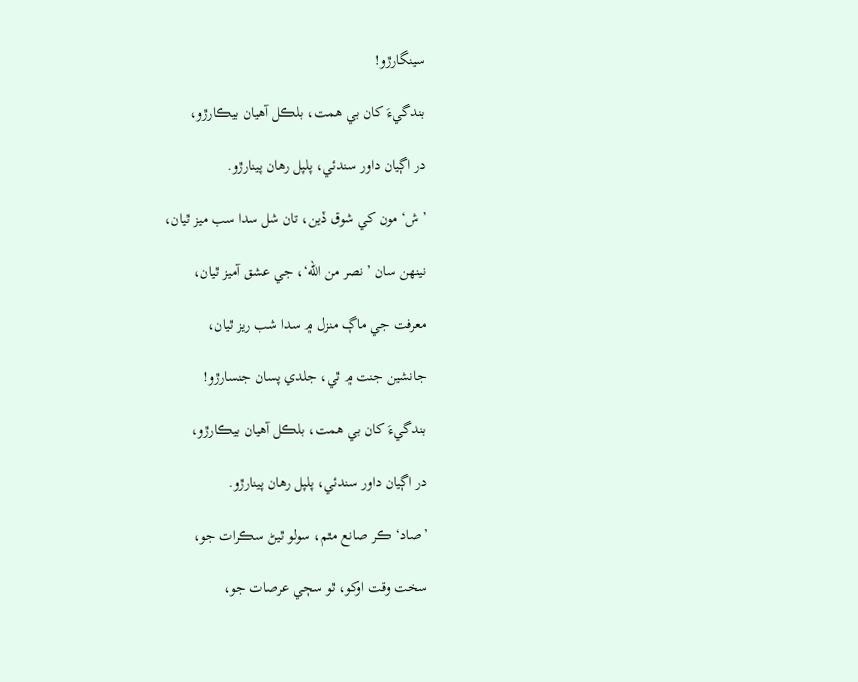سينگارڙو!

بندگيءَ کان بي همت، بلڪل آهيان بيڪارڙو،

در اڳيان داور سندئي، پلپل رهان پينارڙو.

’ش‘ مون کي شوق ڏين، تان شل سدا سب ميز ٿيان،

نينھن سان ’نصر من الله‘، جي عشق آميز ٿيان،

معرفت جي ماڳ منزل ۾ سدا شب ريز ٿيان،

جانشين جنت ۾ ٿي، جلدي پسان جنسارڙو!

بندگيءَ کان بي همت، بلڪل آهيان بيڪارڙو،

در اڳيان داور سندئي، پلپل رهان پينارڙو.

’صاد‘ ڪر صانع مٿم، سولو ٿيڻ سڪرات جو،

سخت وقت اوکو، ٿو سڄي عرصات جو،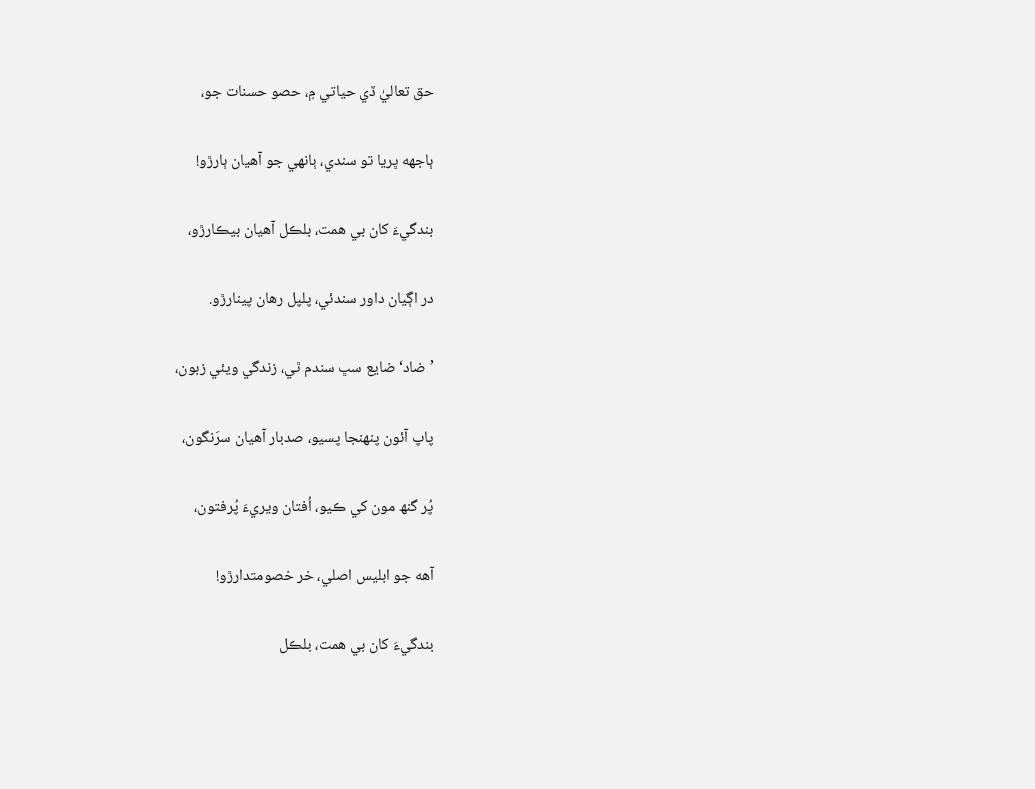حق تعاليٰ ڏي حياتي ۾، حصو حسنات جو،

ٻاجهه ڀريا تو سندي، ٻانھي جو آهيان ٻارڙو!

بندگيءَ کان بي همت، بلڪل آهيان بيڪارڙو،

در اڳيان داور سندئي، پلپل رهان پينارڙو.

’ضاد‘ ضايع سڀ سندم ٿي، زندگي ويئي زبون،

پاپ آئون پنھنجا پسيو، صدبار آهيان سرَنگون،

پُر گنھ مون کي ڪيو، اُفتان ويريءَ پُرفتون،

آهه جو ابليس اصلي، خر خصومتدارڙو!

بندگيءَ کان بي همت، بلڪل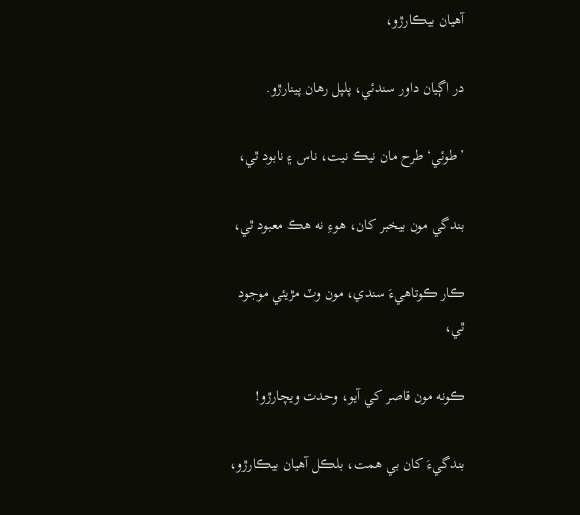آهيان بيڪارڙو،

در اڳيان داور سندئي، پلپل رهان پينارڙو.

’طوئي‘ طرح مان نيڪ نيت، ناس ۽ نابود ٿي،

بندگي مون بيخبر کان، هوءِ نه هڪ معبود ٿي،

ڪار ڪوتاهيءَ سندي، مون وٽ مڙيئي موجود ٿي،

ڪونه مون قاصر کي آيو، وحدت ويچارڙو!

بندگيءَ کان بي همت، بلڪل آهيان بيڪارڙو،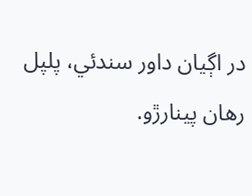در اڳيان داور سندئي، پلپل رهان پينارڙو.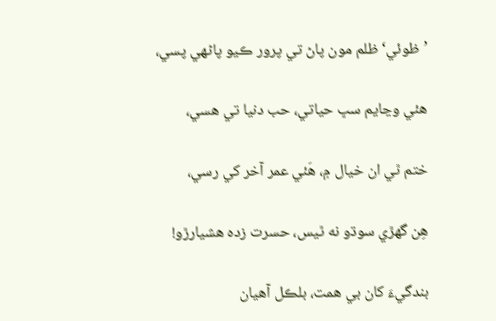’ظوئي‘ ظلم مون پاڻ تي پرور ڪيو پاڻھي پسي،

هئي وڃايم سڀ حياتي، حب دنيا تي هسي،

ختم ٿي ان خيال ۾، هَئي عمر آخر کي رسي،

هِن گهڙي سوڌو نه ٿيس، حسرت زده هشيارڙو!

بندگيءَ کان بي همت، بلڪل آهيان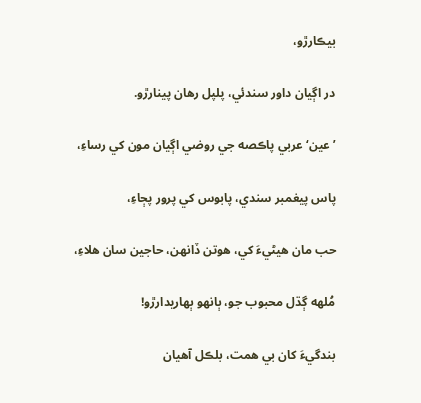بيڪارڙو،

در اڳيان داور سندئي، پلپل رهان پينارڙو.

’عين‘ عربي پاڪصه جي روضي اڳيان مون کي رساءِ،

پاس پيغمبر سندي، پابوس کي پرور پڄاءِ،

حب مان هيڻيءَ کي، هوتن ڏانھن، حاجين سان هلاءِ،

مُلھه ڳڌل محبوب جو، ٻانھو ٻھاريدارڙو!

بندگيءَ کان بي همت، بلڪل آهيان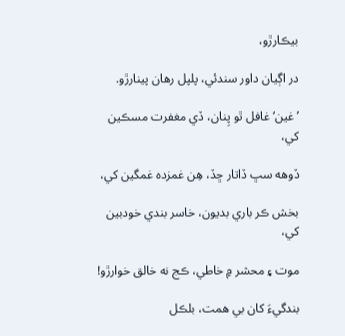بيڪارڙو،

در اڳيان داور سندئي، پلپل رهان پينارڙو.

’غين‘ غافل ٿو پِنان، ڏي مغفرت مسڪين کي،

ڏوهه سڀ ڏاتار ڇڏ، هِن غمزده غمگين کي،

بخش ڪر باري بديون، خاسر بندي خودبين کي،

موت ۽ محشر ۾ خاطي، ڪج نه خالق خوارڙو!

بندگيءَ کان بي همت، بلڪل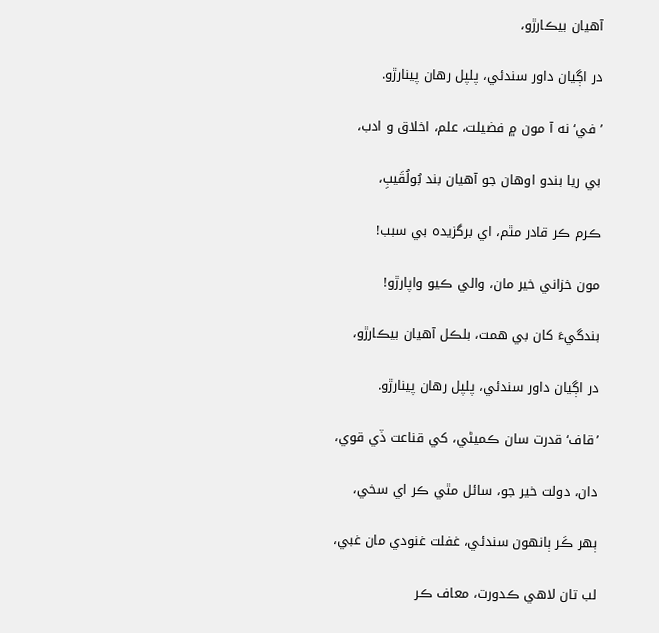آهيان بيڪارڙو،

در اڳيان داور سندئي، پلپل رهان پينارڙو.

’في‘ نه آ مون ۾ فضيلت، علم، اخلاق و ادب،

بي ريا بندو اوهان جو آهيان بند بُولُقَيبِ،

ڪرم ڪر قادر مٿم، اي برگزيده بي سبب!

مون خزاني خير مان، والي ڪيو واپارڙو!

بندگيءَ کان بي همت، بلڪل آهيان بيڪارڙو،

در اڳيان داور سندئي، پلپل رهان پينارڙو.

’قاف‘ قدرت سان ڪميڻي، کي قناعت ڏي قوي،

دان، دولت خير جو، سائل مٿي ڪر اي سخي،

ٻھر ڪَر ٻانھون سندئي، غفلت غنودي مان غبي،

لب تان لاهي ڪدورت، معاف ڪر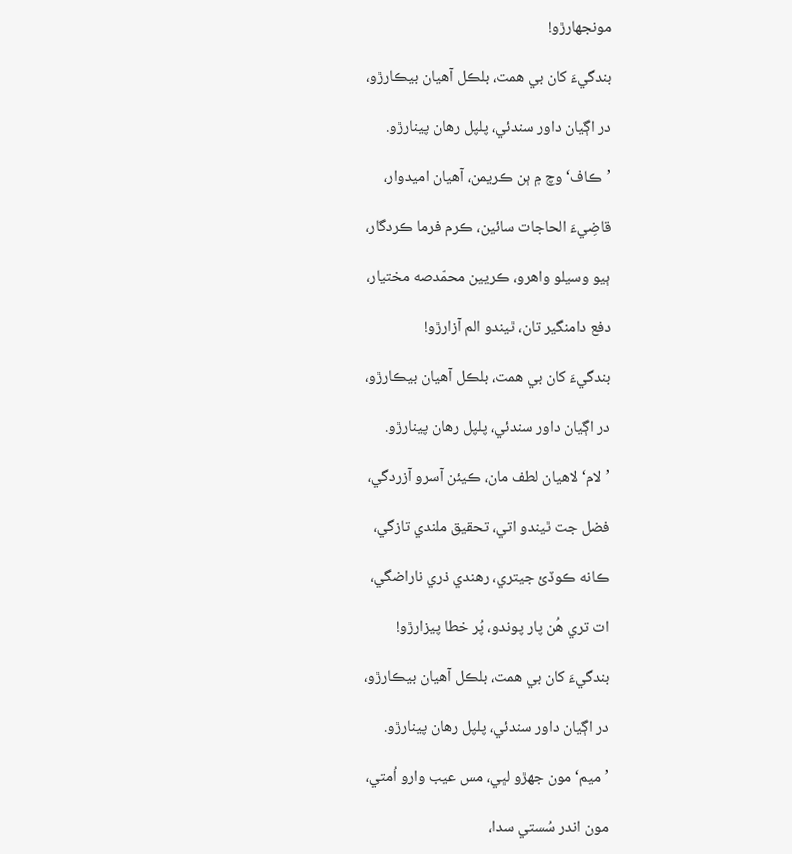مونجهارڙو!

بندگيءَ کان بي همت، بلڪل آهيان بيڪارڙو،

در اڳيان داور سندئي، پلپل رهان پينارڙو.

’ڪاف‘ وچ ۾ ٻن ڪريمن، آهيان اميدوار،

قاضِيءَ الحاجات سائين، ڪرم فرما ڪردگار،

ٻيو وسيلو واهرو، ڪريين محمّدصه مختيار،

دفع دامنگير تان، ٿيندو الم آزارڙو!

بندگيءَ کان بي همت، بلڪل آهيان بيڪارڙو،

در اڳيان داور سندئي، پلپل رهان پينارڙو.

’لام‘ لاهيان لطف مان، ڪيئن آسرو آزردگي،

فضل جت ٿيندو اتي، تحقيق ملندي تازگي،

ڪانه ڪوڏئ جيتري، رهندي ذري ناراضگي،

ات تري هُن پار پوندو، پُر خطا پيزارڙو!

بندگيءَ کان بي همت، بلڪل آهيان بيڪارڙو،

در اڳيان داور سندئي، پلپل رهان پينارڙو.

’ميم‘ مون جھڙو لڀي، مس عيب وارو اُمتي،

مون اندر سُستي سدا،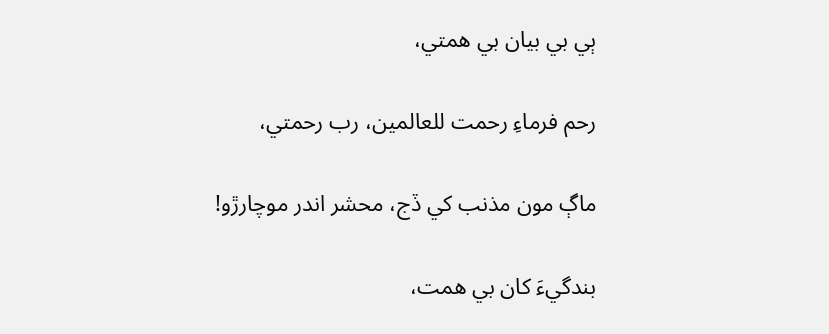ٻي بي بيان بي همتي،

رحم فرماءِ رحمت للعالمين، رب رحمتي،

ماڳ مون مذنب کي ڏج، محشر اندر موچارڙو!

بندگيءَ کان بي همت،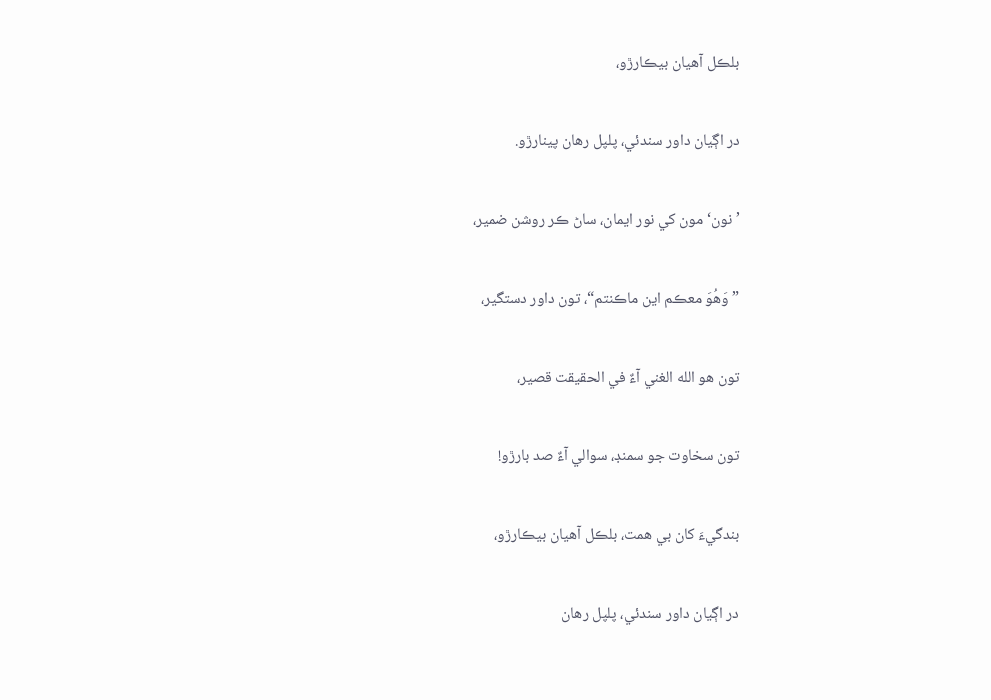بلڪل آهيان بيڪارڙو،

در اڳيان داور سندئي، پلپل رهان پينارڙو.

’نون‘ مون کي نور ايمان، ساڻ ڪر روشن ضمير،

”وَهُوَ معڪم اين ماڪنتم“، تون داور دستگير،

تون هو الله الغني آءٌ في الحقيقت قصير،

تون سخاوت جو سمنڊ، سوالي آءٌ صد بارڙو!

بندگيءَ کان بي همت، بلڪل آهيان بيڪارڙو،

در اڳيان داور سندئي، پلپل رهان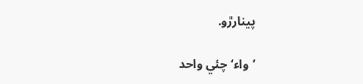پينارڙو.

’واء‘ چئي واحد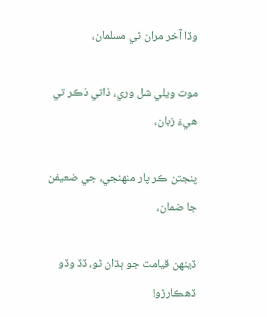وڏا آخر مران ٿي مسلمان،

موت ويلي شل وري، ذاتي ذڪر تي هيءَ زبان،

پنجتن ڪر پار منھنجي، جي ضعيفن جا ضمان،

ڏينھن قيامت جو ٻڌان ٿو، ڏڏ وڏو ڏهڪارڙو!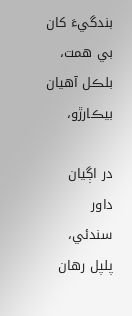بندگيءَ کان بي همت، بلڪل آهيان بيڪارڙو،

در اڳيان داور سندئي، پلپل رهان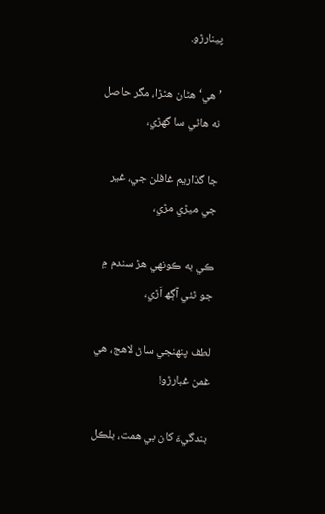پينارڙو.

’هي‘ هڻان هٿڙا، مگر حاصل نه هاڻي سا گهڙي،

جا گذاريم غافلن جي، غير جي ميڙي مڙي،

ڪي به ڪونھي هڙ سندم ۾ جو ٿئي آڳھ اَڙي،

لطف پنھنجي ساڻ لاهج، هي غمن غبارڙو!

بندگيءَ کان بي همت، بلڪل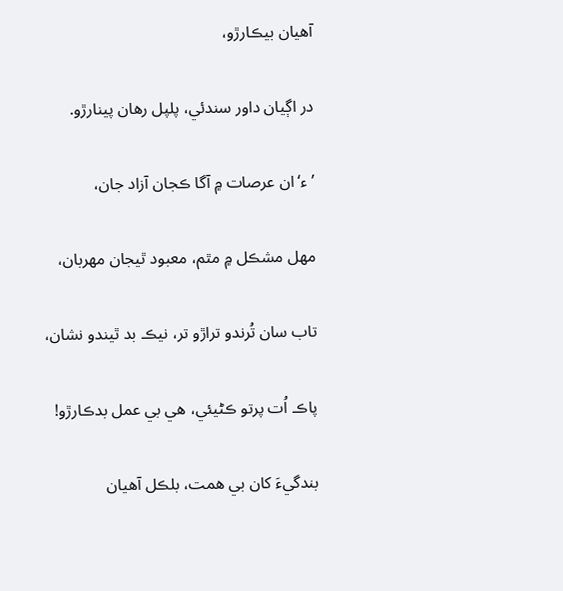آهيان بيڪارڙو،

در اڳيان داور سندئي، پلپل رهان پينارڙو.

’ء‘ ان عرصات ۾ آگا ڪجان آزاد جان،

مھل مشڪل ۾ مٿم، معبود ٿيجان مھربان،

تاب سان تُرندو تراڙو تر، نيڪ بد ٿيندو نشان،

پاڪ اُت پرتو ڪڻيئي، هي بي عمل بدڪارڙو!

بندگيءَ کان بي همت، بلڪل آهيان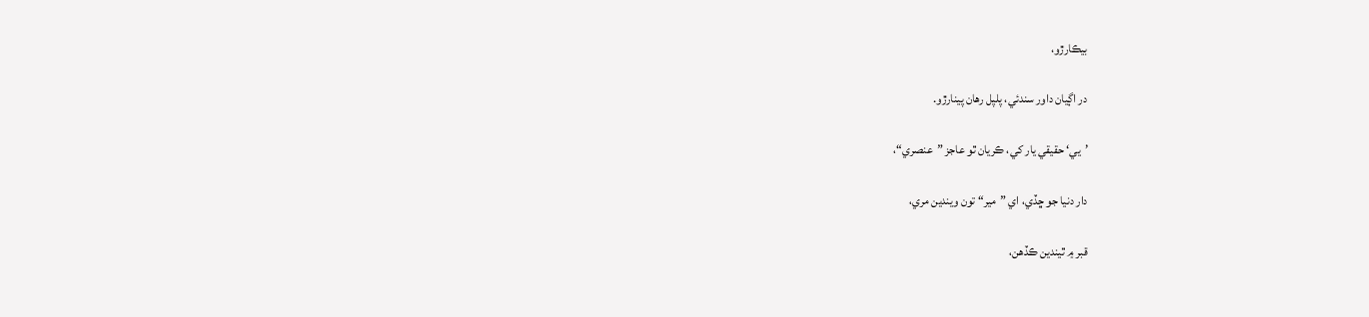بيڪارڙو،

در اڳيان داور سندئي، پلپل رهان پينارڙو.

’يي‘ حقيقي يار کي، ڪريان ٿو عاجز ”عنصري“،

دار دنيا جو ڇڏي، اي ”مير“ تون ويندين مري،

قبر ۾ ٿيندين ڪڏهن،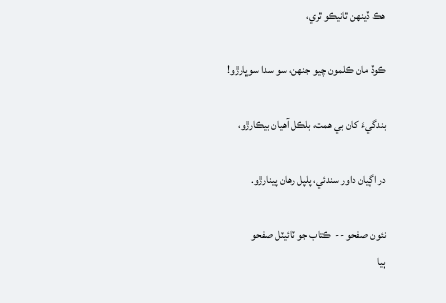هڪ ڏينھن ٿانيڪو ٿري،

ڪوڏ مان ڪلمون چيو جنھن، سو سدا سوڀارڙو!

بندگيءَ کان بي همت، بلڪل آهيان بيڪارڙو،

در اڳيان داور سندئي، پلپل رهان پينارڙو.

نئون صفحو --  ڪتاب جو ٽائيٽل صفحو
ٻيا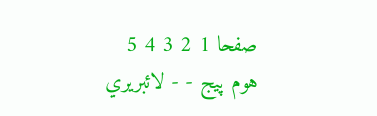صفحا 1 2 3 4 5
هوم پيج - - لائبريري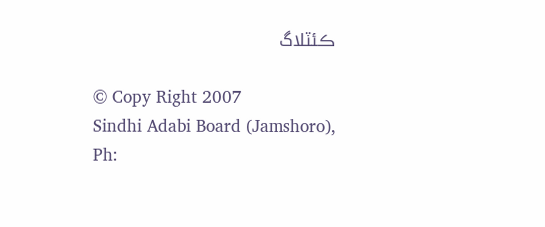ڪئٽلاگ

© Copy Right 2007
Sindhi Adabi Board (Jamshoro),
Ph: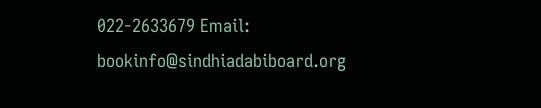022-2633679 Email: bookinfo@sindhiadabiboard.org